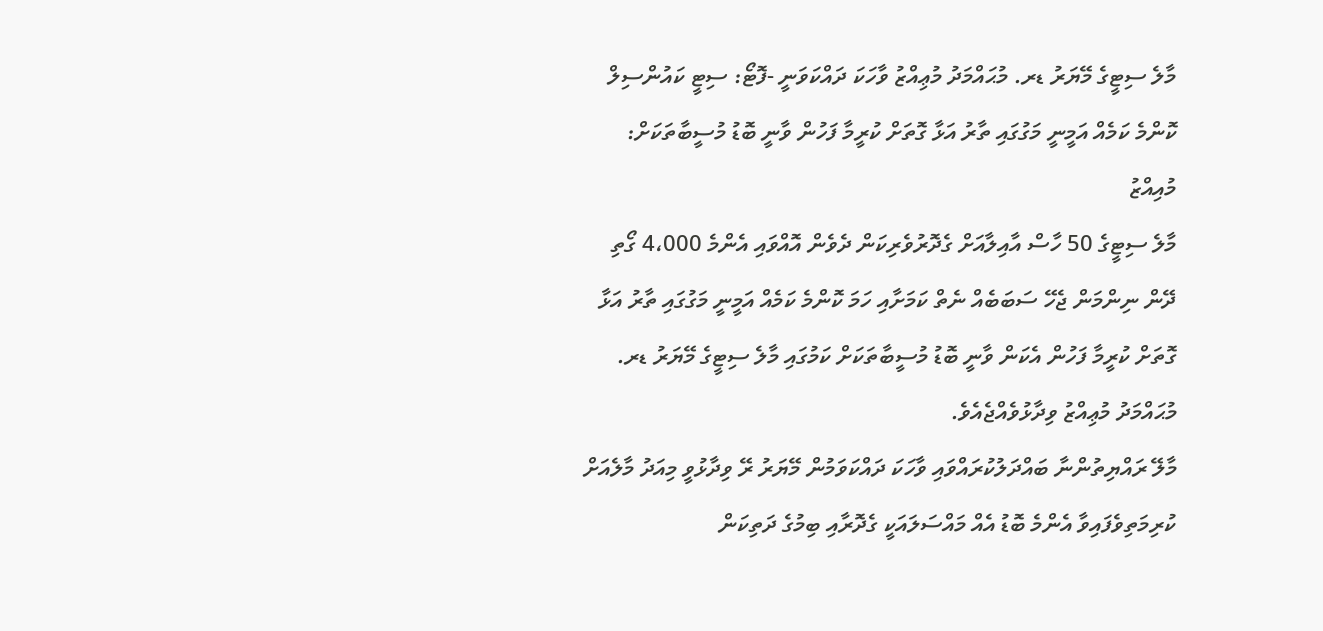މާލެ ސިޓީގެ މޭޔަރު ޑރ. މުޙައްމަދު މުޢިއްޒު ވާހަކަ ދައްކަވަނީ -ފޮޓޯ: ސިޓީ ކައުންސިލް
ކޮންމެ ކަމެއް އަމީނީ މަގުގައި ތާރު އަޅާ ގޮތަށް ކުރީމާ ފަހުން ވާނީ ބޮޑު މުސީބާތަކަށް: މުއިއްޒު
މާލެ ސިޓީގެ 50 ހާސް އާއިލާއަށް ގެދޮރުވެރިކަން ދެވެން އޮއްވައި އެންމެ 4،000 ގޯތި ދޭން ނިންމަން ޖެހޭ ސަބަބެއް ނެތް ކަމަށާއި ހަމަ ކޮންމެ ކަމެއް އަމީނީ މަގުގައި ތާރު އަޅާ ގޮތަށް ކުރީމާ ފަހުން އެކަން ވާނީ ބޮޑު މުސީބާތަކަށް ކަމުގައި މާލެ ސިޓީގެ މޭޔަރު ޑރ. މުޙައްމަދު މުޢިއްޒު ވިދާޅުވެއްޖެއެވެ.
މާލޭ ރައްޔިތުންނާ ބައްދަލުކުރައްވައި ވާހަކަ ދައްކަވަމުން މޭޔަރު ރޭ ވިދާޅުވީ މިއަދު މާލެއަށް ކުރިމަތިވެފައިވާ އެންމެ ބޮޑު އެއް މައްސަލައަކީ ގެދޮރާއި ބިމުގެ ދަތިކަން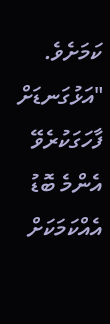ކަމަށެވެ.
"އަޅުގަނޑަށް ފާހަގަކުރެވޭ އެންމެ ބޮޑު އެއްކަމަކަށް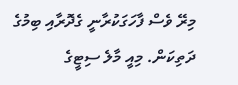މިރޭ ވެސް ފާހަގަކުރާނީ ގެދޮރާއި ބިމުގެ ދަތިކަން. މިއީ މާލެ ސިޓީގެ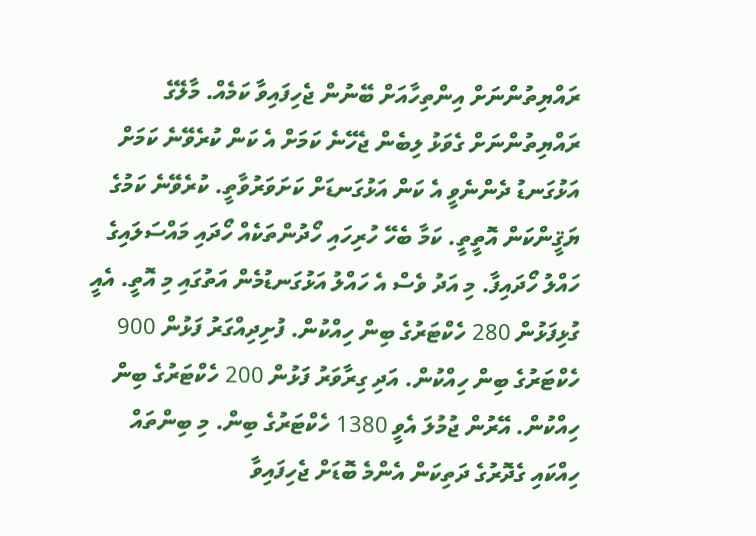ރައްޔިތުންނަށް އިންތިހާއަށް ބޭނުން ޖެހިފައިވާ ކަމެއް. މާލޭގެ ރައްޔިތުންނަށް ގެވަޅު ލިބެން ޖެހޭނެ ކަމަށް އެ ކަން ކުރެވޭނެ ކަމަށް އަޅުގަނޑު ދެންނެވީ އެ ކަން އަޅުގަނޑަށް ކަށަވަރުވާތީ. ކުރެވޭނެ ކަމުގެ ޔަޤީންކަން އޮތީތީ. ކަމާ ބެހޭ ހުރިހައި ހޯދުންތަކެއް ހޯދައި މައްސަލައިގެ ހައްލު ހޯދައިފާ. މި އަދު ވެސް އެ ހައްލު އަޅުގަނޑުމެން އަތުގައި މި އޮތީ. އެއީ ގުޅިފަޅުން 280 ހެކްޓަރުގެ ބިން ހިއްކުން. ފުށިދިއްގަރު ފަޅުން 900 ހެކްޓަރުގެ ބިން ހިއްކުން. އަދި ގިރާވަރު ފަޅުން 200 ހެކްޓަރުގެ ބިން ހިއްކުން. އޭރުން ޖުމުލަ އެވީ 1380 ހެކްޓަރުގެ ބިން. މި ބިންތައް ހިއްކައި ގެދޮރުގެ ދަތިކަން އެންމެ ބޮޑަށް ޖެހިފައިވާ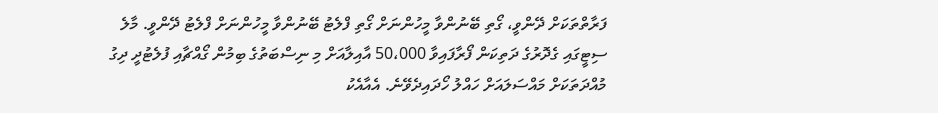ފަރާތްތަކަށް ދޭންވީ، ގޯތި ބޭނުންވާ މީހުންނަށް ގޯތި ފްލެޓު ބޭނުންވާ މީހުންނަށް ފްލެޓު ދޭންވީ. މާލެ ސިޓީގައި ގެދޮރުގެ ދަތިކަން ފޯރާފައިވާ 50،000 އާއިލާއަށް މި ނިސްބަތުގެ ބިމުން ގޯއްޗާއި ފުލެޓުދީ ދިގު މުއްދަތަކަށް މައްސަލައަށް ހައްލު ހޯދައިދެވޭނެ. އެއާއެކު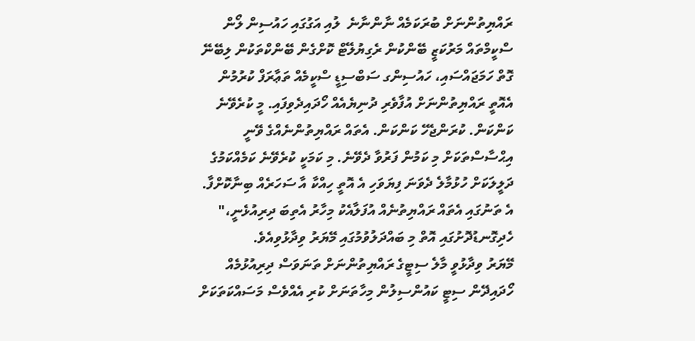ރައްޔިތުންނަށް ބުރަކަމެއް ނާންނާނެ  ލުއި އަގުގައި ހައުސިން ލޯން ސްކީމްތައް މަރުކަޒީ ބޭންކުން ރެގިޔުލޭޓް ކޮށްގެން ބޭންކްތަކުން ލިބޭނޭ ގޮތް ހަމަޖައްސައި، ހައުސިންގ ސަބްސިޑީ ސްކީމެއް ތަޢާރަފް ކުރުމުން އެއޮތީ ރައްޔިތުންނަށް އުފާވެރި ދުނިޔެއެއް ހޯދައިދެވިފައި. މީ ކުރެވޭނެ ކަންކަން. ކުރަންޖެހޭ ކަންކަން. އެތައް ރައްޔިތުންނެއްގެ ވޭނީ އިޙްސާސްތަކަށް މި ކަމުން ފަރުވާ ދެވޭނެ. މި ކަމަކީ ކުރެވޭނެ ކަމެއްކަމުގެ ދަލީލަކަށް ހުޅުމާލެ ދެވަނަ ފިޔަވަހި އެ އޮތީ ހިއްކާ އާ ސަހަރެއް ބިނާކޮށްފާ. އެ ތަނުގައި އެތައް ރައްޔިތުނެއް އުފަލާއެކު މިހާރު އެތިބަ ދިރިއުޅެނީ،" ހެދިގޮނޑުދޮށުގައި އޮތް މި ބައްދަލުވުމުގައި މޭޔަރު ވިދާޅުވިއެވެ.
މޭޔަރު ވިދާޅުވީ މާލެ ސިޓީގެ ރައްޔިތުންނަށް ތަނަވަސް ދިރިއުޅުމެއް ހޯދައިދޭން ސިޓީ ކައުންސިލުން މިހާތަނަށް ކުރި އެއްވެސް މަސައްކަތަކަށް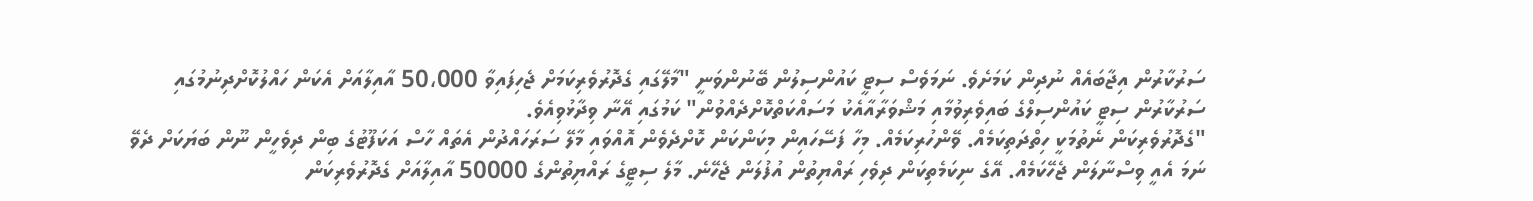ސަރުކާރުން އިޖާބައެއް ނުދިން ކަމަށެވެ. ނަމަވެސް ސިޓީ ކައުންސިލުން ބޭނުންވަނީ "މާލޭގައި ގެދޮރުވެރިކަމަށް ޖެހިފައިވާ 50،000 އާއިލާއަށް އެކަން ހައްލުކޮށްދިނުމުގައި ސަރުކާރުން ސިޓީ ކައުންސިލްގެ ބައިވެރިވުމާއި މަޝްވަރާއާއެކު މަސައްކަތްކޮށްދެއްވުން" ކަމުގައި އޭނާ ވިދާޅުވިއެވެ.
"ގެދޮރުވެރިކަން ނެތުމަކީ ހިތްދަތިކަމެއް. ވޭންހުރިކަމެއް. މިހާ ފަސޭހައިން މިކަންކަން ކޮށްދެވެން އޮއްވައި މާލޭ ސަރަހައްދުން އެތައް ހާސް އަކަފޫޓުގެ ބިން ދިވެހީން ނޫން ބަޔަކަށް ދެވޭ ނަމަ އެއީ ވިސްނާލަން ޖެހޭކަމެއް. އޭގެ ނިކަމެތިކަން ދިވެހި ރައްޔިތުން އުފުލަން ޖެހޭނެ. މާލެ ސިޓީގެ ރައްޔިތުންގެ 50000 އާއިލާއަށް ގެދޮރުވެރިކަން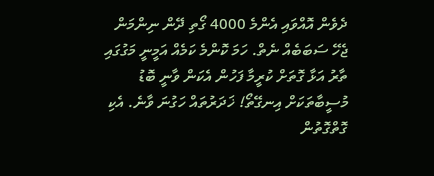ދެވެން އޮއްވައި އެންމެ 4000 ގޯތި ދޭން ނިންމަން ޖެހޭ ސަބަބެއް ނެތް. ހަމަ ކޮންމެ ކަމެއް އަމީނީ މަގުގައި ތާރު އަޅާ ގޮތަށް ކުރީމާ ފަހުން އެކަން ވާނީ ބޮޑު މުސީބާތަކަށް އިނގޭތޯ! ޚަދަރުތައް ހަގުނަ ވާނެ. އެކި ގޮތްގޮތުން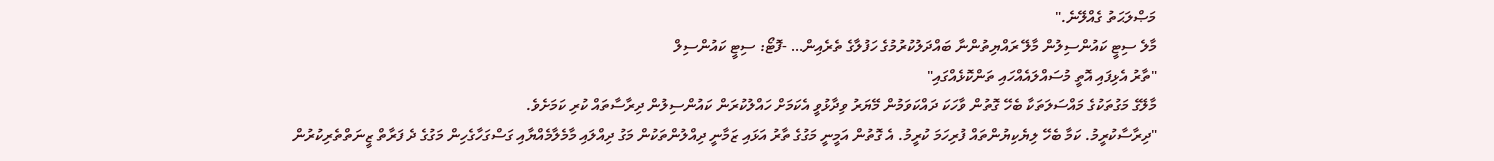މަޞްލަޙަތު ގެއްލޭނެ."
މާލެ ސިޓީ ކައުންސިލުން މާލޭ ރައްޔިތުންނާ ބައްދަލުކުރުމުގެ ހަފުލާގެ ތެރެއިން… -ފޮޓޯ: ސިޓީ ކައުންސިލް
"ތާރު އެޅިފައި އޮތީ މުސައްލައެއްހައި ތަންކޮޅެއްގައި"
މާލޭގެ މަގުތަކުގެ މައްސަލަތަކާ ބެހޭ ގޮތުން ވާހަކަ ދައްކަވަމުން މޭޔަރު ވިދާޅުވީ އެކަމަށް ހައްލުކުރަން ކައުންސިލުން ދިރާސާތައް ކުރި ކަމަށެވެ.
"ދިރާސާކުރީމު. ކަމާ ބެހޭ ލިޔެކިޔުންތައް ފުރިހަމަ ކުރީމު. އެ ގޮތުން އަމީނީ މަގުގެ ތާރު އަޅައި ޒަމާނީ ދިއްލުންތަކުން މަގު ދިއްލައި މާމެލާމެއްޔާއި ގަސްގަހާގެހިން މަގުގެ ދެ ފަރާތް ޒީނަތްތެރިކުރުން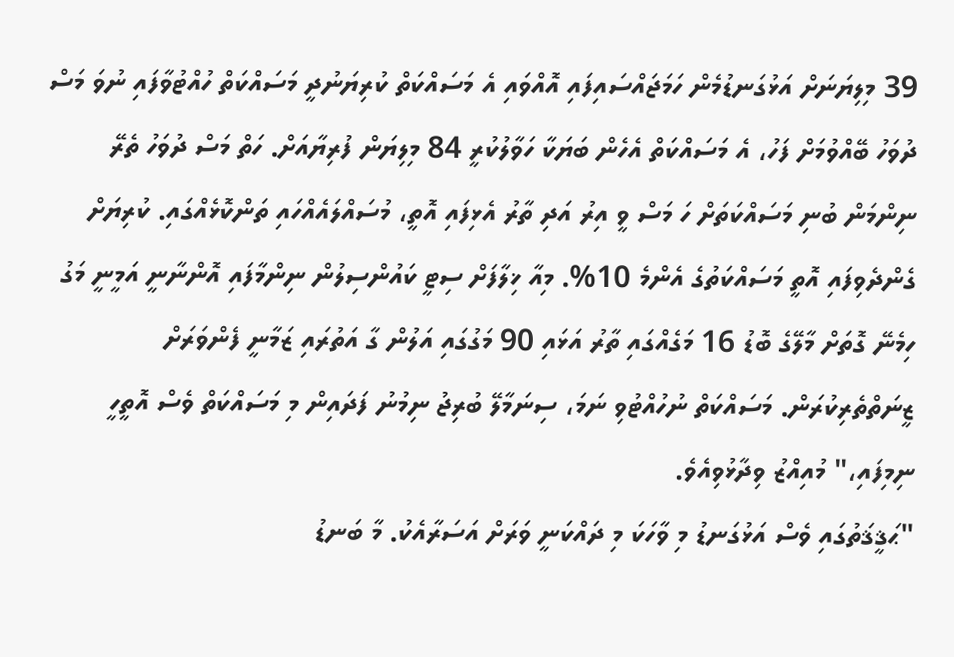39 މިލިޔަނަށް އަޅުގަނޑުމެން ހަމަޖައްސައިފައި އޮއްވައި އެ މަސައްކަތް ކުރިޔަނުދީ މަސައްކަތް ހުއްޓުވާފައި ނުވަ މަސް ދުވަހު ބޭއްވުމަށް ފަހު، އެ މަސައްކަތް އެހެން ބަޔަކާ ހަވާލުކުރީ 84 މިލިޔަން ފުރިޔާއަށް. ހަތް މަސް ދުވަހު ތެރޭ ނިންމަން ބުނި މަސައްކަތަށް ހަ މަސް ވީ އިރު އަދި ތާރު އެޅިފައި އޮތީ، މުސައްލައެއްހައި ތަންކޮޅެއްގައި. ކުރިޔަށް ގެންދެވިފައި އޮތީ މަސައްކަތުގެ އެންމެ 10%. މިއާ ޚިލާފަށް ސިޓީ ކައުންސިލުން ނިންމާފައި އޮންނާނީ އަމީނީ މަގު ހިމެނޭ ގޮތަށް މާލޭގެ ބޮޑު 16 މަގެއްގައި ތާރު އަޅައި 90 މަގުގައި އަލުން ގާ އަތުރައި ޒަމާނީ ފެންވަރަށް ޒީނަތްތެރިކުރަން. މަސައްކަތް ނުހުއްޓުވި ނަމަ، ސިނަމާލޭ ބުރިޖު ނިމުނު ފަދައިން މި މަސައްކަތް ވެސް އޮތީހީ ނިމިފައި،" މުއިއްޒު ވިދާޅުވިއެވެ.
"ޙަޤީޤަތުގައި ވެސް އަޅުގަނޑު މި ވާހަކަ މި ދައްކަނީ ވަރަށް އަސަރާއެކު. މާ ބަނޑު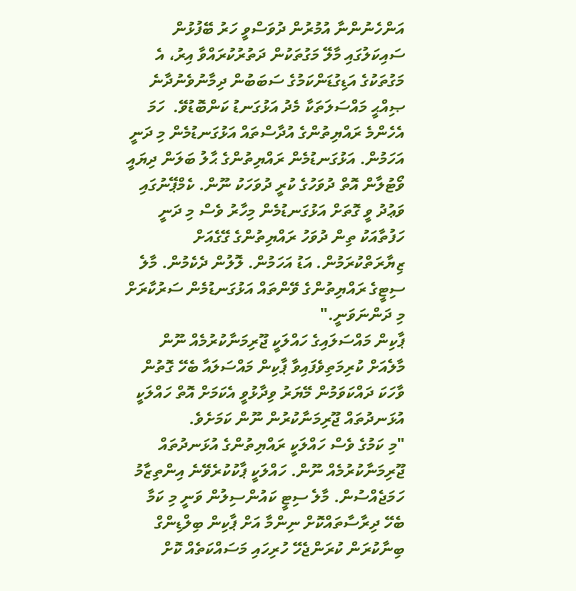އަންހެނުންނާ އުމުރުން ދުވަސްވީ ހަރު ބޭފުޅުން ސައިކަލުގައި މާލޭ މަގުތަކުން ދަތުރުކުރައްވާ އިރު، އެ މަގުތަކުގެ އަޑިގުޑަންކަމުގެ ސަބަބުން ދިމާނުވެނުދާނެ ޞިއްޙީ މައްސަލަތަކާ މެދު އަޅުގަނޑު ކަންބޮޑުވޭ.  ހަމަ އެހެންމެ ރައްޔިތުންގެ އުދާސްތައް އަޅުގަނޑުމެން މި ދަނީ އަހަމުން. އަޅުގަނޑުމެން ރައްޔިތުންގެ ޙާލު ބަލަން ދިޔައީ ވޯޓުލާން އޮތް ދުވަހުގެ ކުރީ ދުވަހަކު ނޫން. ކެމްޕޭނުގައި ވަޢުދު ވީ ގޮތަށް އަޅުގަނޑުމެން މިހާރު ވެސް މި ދަނީ ހަފުތާއަކު ތިން ދުވަހު ރައްޔިތުންގެ ގޭގެއަށް ޒިޔާރަތްކުރަމުން. އަޑު އަހަމުން. ލޮލުން ދެކެމުން. މާލެ ސިޓީގެ ރައްޔިތުންގެ ވޭންތައް އަޅުގަނޑުމެން ސަރުކާރަށް މި ދަންނަވަނީ."
ޕާކިން މައްސަލައިގެ ހައްލަކީ ޖޫރިމަނާކުރުމެއް ނޫން
މާލެއަށް ކުރިމަތިވެފައިވާ ޕާކިން މައްސަލައާ ބެހޭ ގޮތުން ވާހަކަ ދައްކަވަމުން މޭޔަރު ވިދާޅުވީ އެކަމަށް އޮތް ހައްލަކީ އުޅަނދުތައް ޖޫރިމަނާކުރުން ނޫން ކަމަށެވެ.
"މި ކަމުގެ ވެސް ހައްލަކީ ރައްޔިތުންގެ އުޅަނދުތައް ޖޫރިމަނާކުރުމެއް ނޫން. ހައްލަކީ ޕާކުކުރެވޭނެ އިންތިޒާމު ހަމަޖެއްސުން. މާލެ ސިޓީ ކައުންސިލުން ވަނީ މި ކަމާ ބެހޭ ދިރާސާތައްކޮށް ނިންމާ އަށް ޕާކިން ބިލްޑިންގް ބިނާކުރަން ކުރަންޖެހޭ ހުރިހައި މަސައްކަތެއް ކޮށް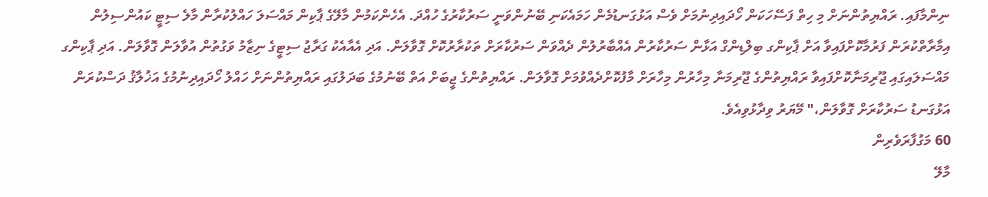ނިންމާފައި. ރައްޔިތުންނަށް މި ހިތް ފަސޭހަކަން ހޯދައިދިނުމަށް ވެސް އަޅުގަނޑުމެން ހަމައެކަނި ބޭނުންވަނީ ސަރުކާރުގެ ހުއްދަ. އެހެންކަމުން މާލޭގެ ޕާކިން މައްސަލަ ހައްލުކުރާން މާލެ ސިޓީ ކައުންސިލުން އިމާރާތްކުރަން ފަރުމާކޮށްފައިވާ އަށް ޕާކިންގ ބިލްޑިންގް އަޅާން ސަރުކާރުން އެއްބާރުލުން ދެއްވަން ސަރުކާރަށް ތަކުރާރުކޮށް ގޮވާލަން. އަދި އެއާއެކު ގަރާޖު ސިޓީގެ ނިޒާމު ވަގުތުން އުވާލަން ގޮވާލަން. އަދި ޕާކިންގ މައްސަލައިގައި ޖޫރިމަނާކޮށްފައިވާ ރައްޔިތުންގެ ޖޫރިމަނާ މިހާރުން މިހާރަށް މާފުކޮށްދެއްވުމަށް ގޮވާލަން. ރައްޔިތުންގެ ޖީބަށް އަތް ބޭނުމުގެ ބަދަލުގައި ރައްޔިތުންނަށް ހައްލު ހޯދައިދިނުމުގެ އަޚުލާޤު ދަސްކުރަން އަޅުގަނޑު ސަރުކާރަށް ގޮވާލަން،" މޭޔަރު ވިދާޅުވިއެވެ.
60 މަގުފާރަވެރިން
މާލޭ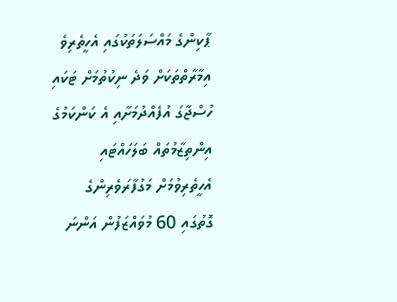ޕާކިންގެ މައްސަލަތަކުގައި އެހީތެރިވެ އިމާރާތްތަކަށް ވަދެ ނިކުތުމަށް ޓަކައި ހުސްޖާގަ އުފެއްދުމަށާއި އެ ކަންކަމުގެ އިންތިޒާމުތައް ބަލަހައްޓައި އެހީތެރިވުމަށް މަގުފާރަވެރިންގެ ގޮތުގައި 60 މުވައްޒަފުން އަންނަ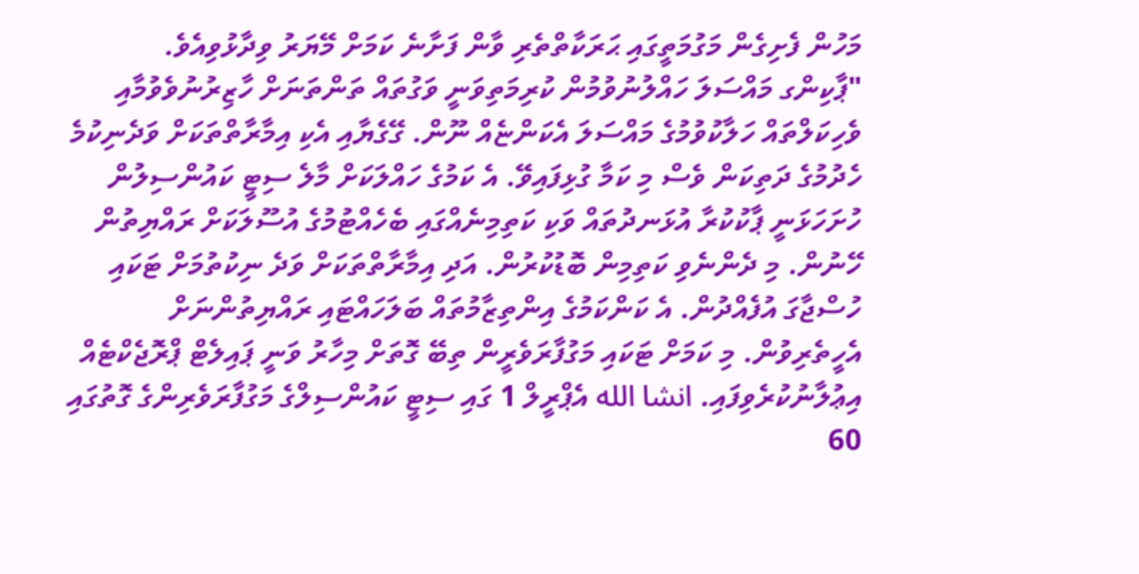މަހުން ފެށިގެން މަގުމަތީގައި ޙަރަކާތްތެރި ވާން ފަށާނެ ކަމަށް މޭޔަރު ވިދާޅުވިއެވެ.
"ޕާކިންގ މައްސަލަ ހައްލުނުވުމުން ކުރިމަތިވަނީ ވަގުތައް ތަންތަނަށް ހާޒިރުނުވެވުމާއި ވެހިކަލްތައް ހަލާކުވުމުގެ މައްސަލަ އެކަންޏެއް ނޫން. ގޭގެޔާއި އެކި އިމާރާތްތަކަށް ވަދެނިކުމެ ހެދުމުގެ ދަތިކަން ވެސް މި ކަމާ ގުޅިފައިވޭ. އެ ކަމުގެ ހައްލަކަށް މާލެ ސިޓީ ކައުންސިލުން ހުށަހަޅަނީ ޕާކުކުރާ އުޅަނދުތައް ވަކި ކަތިމިނެއްގައި ބެހެއްޓުމުގެ އުސޫލަކަށް ރައްޔިތުން ހޭނުން. މި ދެންނެވި ކަތިމިން ބޮޑުކުރުން. އަދި އިމާރާތްތަކަށް ވަދެ ނިކުތުމަށް ޓަކައި ހުސްޖާގަ އުފެއްދުން. އެ ކަންކަމުގެ އިންތިޒާމުތައް ބަލަހައްޓައި ރައްޔިތުންނަށް އެހީތެރިވުން. މި ކަމަށް ޓަކައި މަގުފާރަވެރީން ތިބޭ ގޮތަށް މިހާރު ވަނީ ޕައިލެޓް ޕްރޮޖެކްޓެއް އިޢުލާނުކުރެވިފައި. انشا الله އެޕްރީލް 1 ގައި ސިޓީ ކައުންސިލްގެ މަގުފާރަވެރިންގެ ގޮތުގައި 60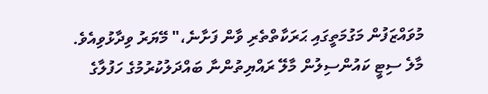މުވައްޒަފުން މަގުމަތީގައި ޙަރަކާތްތެރި ވާން ފަށާނެ،" މޭޔަރު ވިދާޅުވިއެވެ.
މާލެ ސިޓީ ކައުންސިލުން މާލޭ ރައްޔިތުންނާ ބައްދަލުކުރުމުގެ ހަފުލާގެ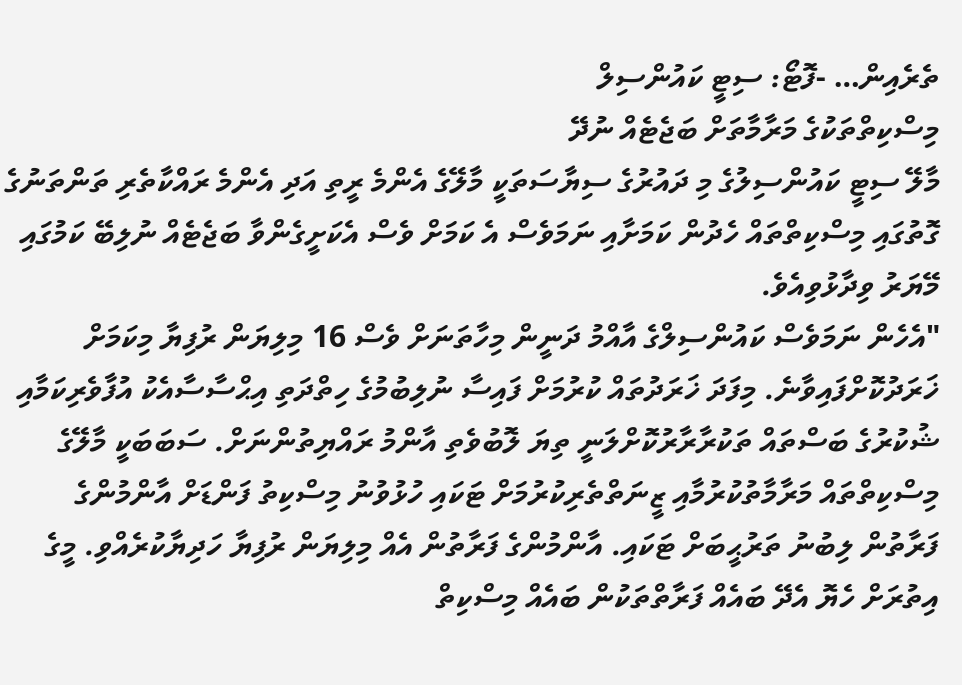ތެރެއިން… -ފޮޓޯ: ސިޓީ ކައުންސިލް
މިސްކިތްތަކުގެ މަރާމާތަށް ބަޖެޓެއް ނުދޭ
މާލޭ ސިޓީ ކައުންސިލުގެ މި ދައުރުގެ ސިޔާސަތަކީ މާލޭގެ އެންމެ ރީތި އަދި އެންމެ ރައްކާތެރި ތަންތަނުގެ ގޮތުގައި މިސްކިތްތައް ހެދުން ކަމަށާއި ނަމަވެސް އެ ކަމަށް ވެސް އެކަށީގެންވާ ބަޖެޓެއް ނުލިބޭ ކަމުގައި މޭޔަރު ވިދާޅުވިއެވެ.
"އެހެން ނަމަވެސް ކައުންސިލްގެ އާއްމު ދަނީން މިހާތަނަށް ވެސް 16 މިލިޔަން ރުފިޔާ މިކަމަށް ޚަރަދުކޮށްފައިވާނެ. މިފަދަ ޚަރަދުތައް ކުރުމަށް ފައިސާ ނުލިބުމުގެ ހިތްދަތި އިޙްސާސާއެކު އުފާވެރިކަމާއި ޝުކުރުގެ ބަސްތައް ތަކުރާރާރުކޮށްލަނީ ތިޔަ ލޮބުވެތި އާންމު ރައްޔިތުންނަށް. ސަބަބަކީ މާލޭގެ މިސްކިތްތައް މަރާމާތުކުރުމާއި ޒީނަތްތެރިކުރުމަށް ޓަކައި ހުޅުވުނު މިސްކިތު ފަންޑަށް އާންމުންގެ ފަރާތުން ލިބުނު ތަރުޙީބަށް ޓަކައި. އާންމުންގެ ފަރާތުން އެއް މިލިޔަން ރުފިޔާ ހަދިޔާކުރެއްވި. މީގެ އިތުރަށް ހެޔޮ އެދޭ ބައެއް ފަރާތްތަކުން ބައެއް މިސްކިތް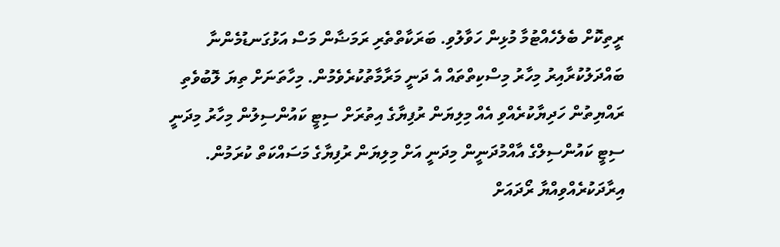ރީތިކޮށް ބެލެހެއްޓުމާ މުޅިން ހަވާލުވި. ބަރަކާތްތެރި ރަމަޟާން މަސް އަޅުގަނޑުމެންނާ ބައްދަލުކުރާއިރު މިހާރު މިސްކިތްތައް އެ ދަނީ މަރާމާތުކުރެވެމުން. މިހާތަނަށް ތިޔަ ލޮބުވެތި ރައްޔިތުން ހަދިޔާކުރެއްވި އެއް މިލިޔަން ރުފިޔާގެ އިތުރަށް ސިޓީ ކައުންސިލުން މިހާރު މިދަނީ ސިޓީ ކައުންސިލްގެ އާއްމުދަނީން މިދަނީ އަށް މިލިޔަން ރުފިޔާގެ މަސައްކަތް ކުރަމުން. އިރާދަކުރެއްވިއްޔާ ރޯދައަށް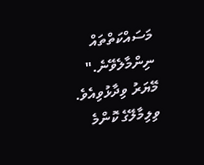މަސައްކަތްތައް ނިންމާލެވޭނެ." މޭޔަރު ވިދާޅުވިއެވެ.
ވިލިމާލޭގެ ކޮންމެ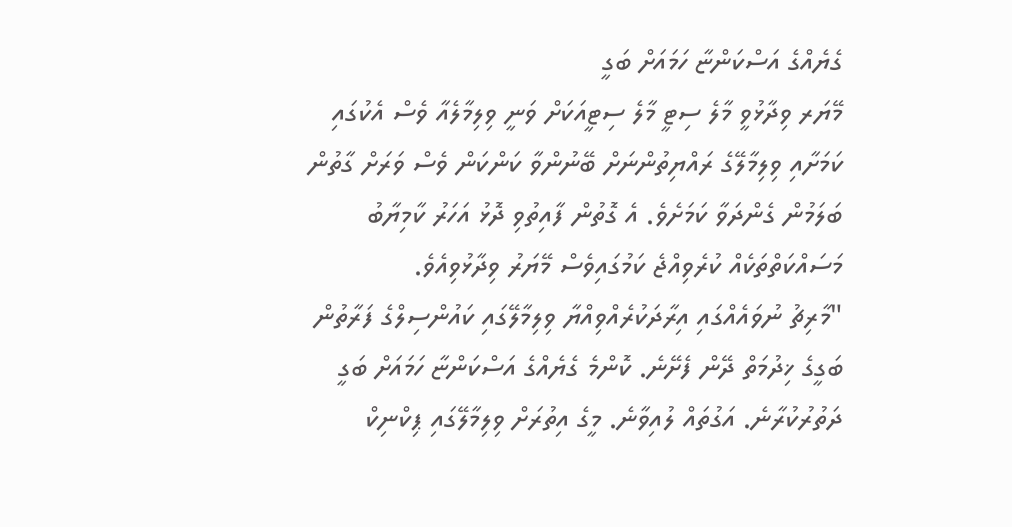ގެޔެއްގެ އަސްކަންޏާ ހަމައަށް ބަގީ
މޭޔަރ ވިދާޅުވީ މާލެ ސިޓީ މާލެ ސިޓީއަކަށް ވަނީ ވިލިމާލެއާ ވެސް އެކުގައި ކަމަށާއި ވިލިމާލޭގެ ރައްޔިތުންނަށް ބޭނުންވާ ކަންކަން ވެސް ވަރަށް ގާތުން ބަލަމުން ގެންދަވާ ކަމަށެވެ. އެ ގޮތުން ފާއިތުވި ދޮޅު އަހަރު ކާމިޔާބު މަސައްކަތްތަކެއް ކުރެވިއްޖެ ކަމުގައިވެސް މޭޔަރު ވިދާޅުވިއެވެ.
"މާރިޗު ނުވައެއްގައި އިރާދަކުރެއްވިއްޔާ ވިލިމާލޭގައި ކައުންސިލްގެ ފަރާތުން ބަގީގެ ޚިދުމަތް ދޭން ފެށޭނެ. ކޮންމެ ގެޔެއްގެ އަސްކަންޏާ ހަމައަށް ބަގީ ދަތުރުކުރާނެ. އަގުތައް ލުއިވާނެ. މީގެ އިތުރަށް ވިލިމާލޭގައި ޕިކްނިކް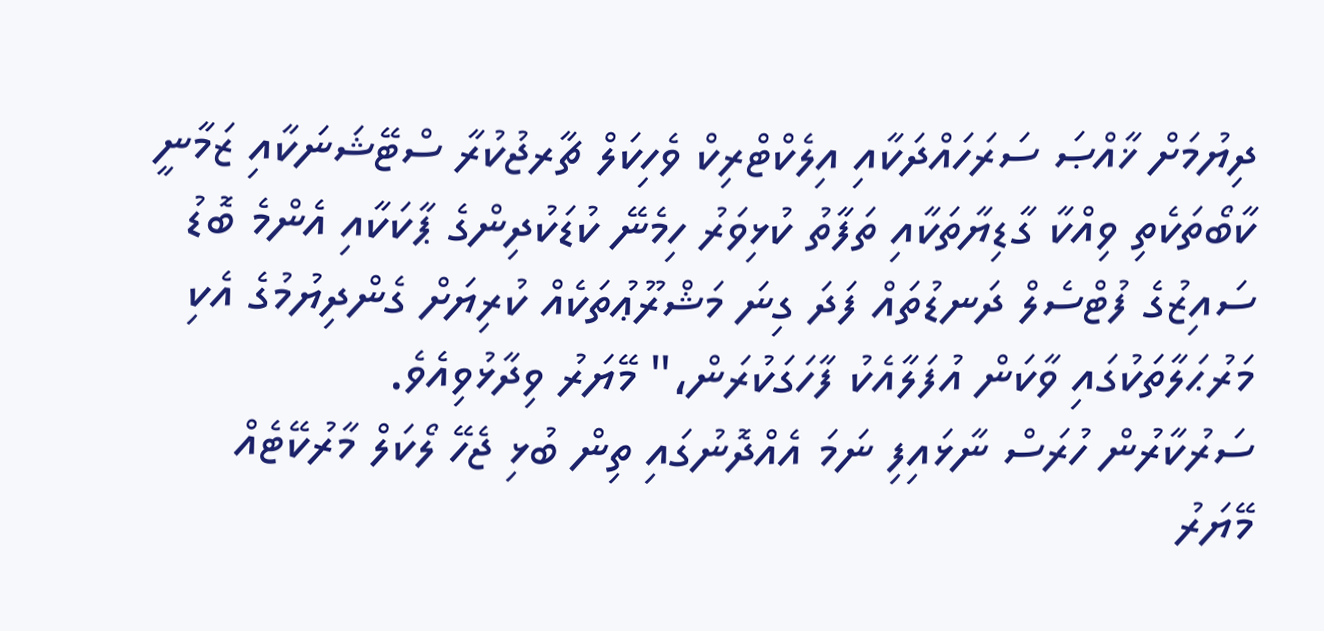ދިޔުމަށް ޚާއްޞަ ސަރަހައްދަކާއި އިލެކްޓްރިކް ވެހިކަލް ޗާރޖުކުރާ ސްޓޭޝަނަކާއި ޒަމާނީ ކާބޯތަކެތި ވިއްކާ ގާޑިޔާތަކާއި ތަފާތު ކުޅިވަރު ހިމެނޭ ކުޑަކުދިންގެ ޕާކަކާއި އެންމެ ބޮޑު ސައިޒުގެ ފުޓްސެލް ދަނޑުތައް ފަދަ ގިނަ މަޝްރޫޢުތަކެއް ކުރިޔަށް ގެންދިޔުމުގެ އެކި މަރުޙަލާތަކުގައި ވާކަން އުފަލާއެކު ފާހަގަކުރަން،" މޭޔަރު ވިދާޅުވިއެވެ.
ސަރުކާރުން ހުރަސް ނާޅައިފި ނަމަ އެއްދޮނުގައި ތިން ބުޅި ޖެހޭ ލޯކަލް މާރުކޭޓެއް
މޭޔަރު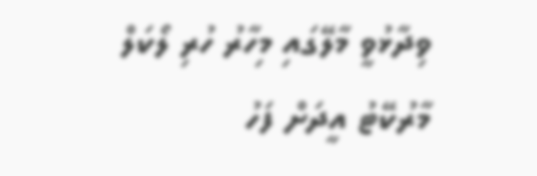ވިދާޅުވީ މާލޭގައި މިހާރު ހުރި ލޯކަލް މާރުކޭޓު އީދަށް ފަހު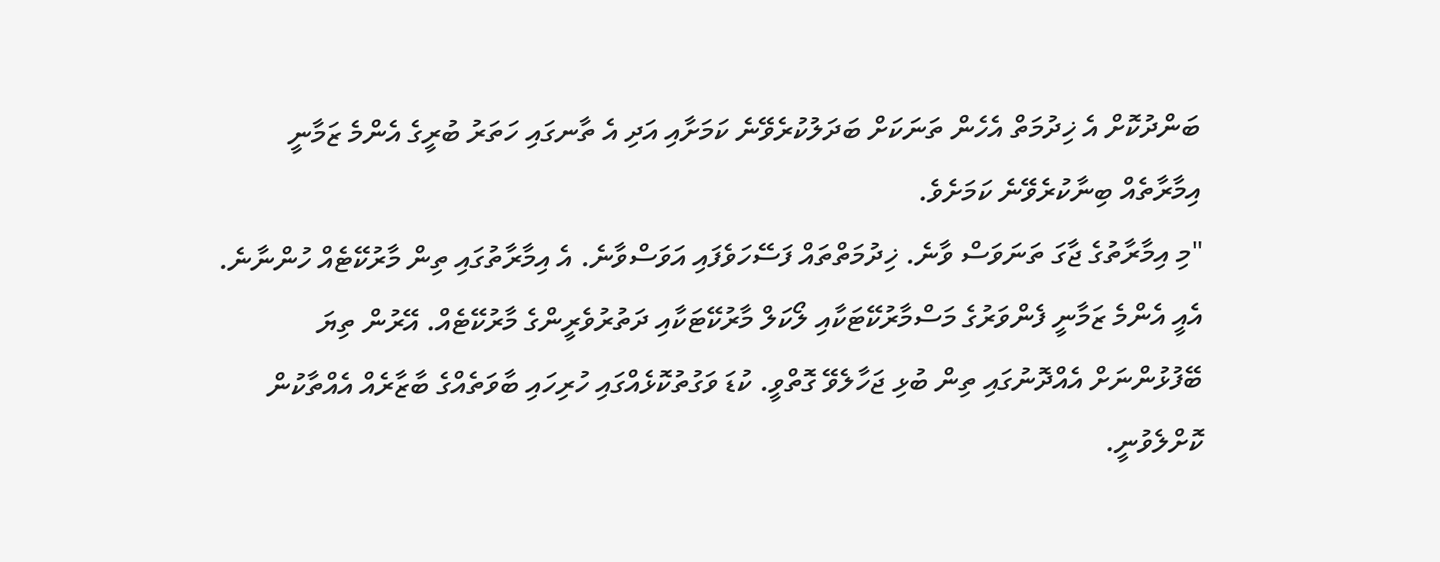ބަންދުކޮށް އެ ޚިދުމަތް އެހެން ތަނަކަށް ބަދަލުކުރެވޭނެ ކަމަށާއި އަދި އެ ތާނގައި ހަތަރު ބުރީގެ އެންމެ ޒަމާނީ އިމާރާތެއް ބިނާކުރެވޭނެ ކަމަށެވެ.
"މި އިމާރާތުގެ ޖާގަ ތަނަވަސް ވާނެ. ޚިދުމަތްތައް ފަސޭހަވެފައި އަވަސްވާނެ. އެ އިމާރާތުގައި ތިން މާރުކޭޓެއް ހުންނާނެ. އެއީ އެންމެ ޒަމާނީ ފެންވަރުގެ މަސްމާރުކޭޓަކާއި ލޯކަލް މާރުކޭޓަކާއި ދަތުރުވެރީންގެ މާރުކޭޓެއް. އޭރުން ތިޔަ ބޭފުޅުންނަށް އެއްދޮނުގައި ތިން ބުޅި ޖަހާލެވޭ ގޮތްވީ. ކުޑަ ވަގުތުކޮޅެއްގައި ހުރިހައި ބާވަތެއްގެ ބާޒާރެއް އެއްތާކުން ކޮށްލެވުނީ.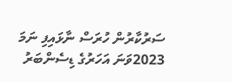ސަރުކާރުން ހުރަސް ނާޅައިފި ނަމަ 2023ވަނަ އަހަރުގެ ޑިސެންބަރު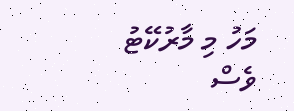މަހު މި މާރުކޭޓު ވެސް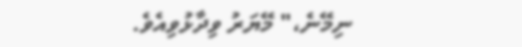ނިމޭނެ،" މޭޔަރު ވިދާޅުވިއެވެ.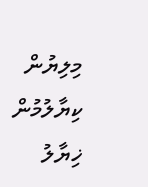މިލިޔުން ކިޔާލުމުން
ޚިޔާލު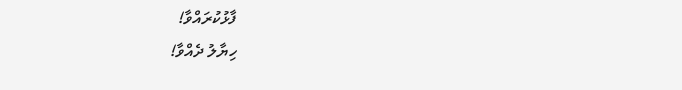ފާޅުކުރައްވާ!
ހިޔާލު ދެއްވާ!